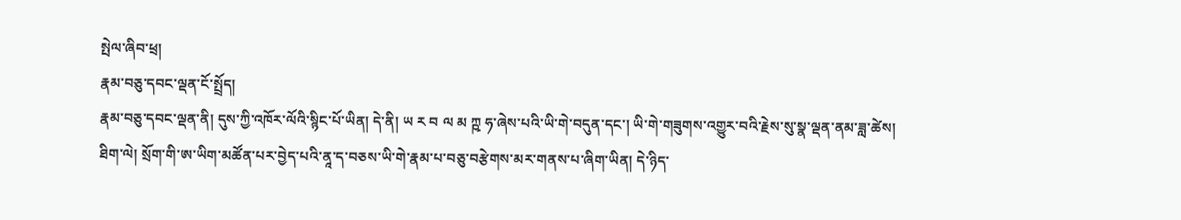སྤེལ་ཞིབ་ཕྲ།
རྣམ་བཅུ་དབང་ལྡན་ངོ་སྤྲོད།
རྣམ་བཅུ་དབང་ལྡན་ནི། དུས་ཀྱི་འཁོར་ལོའི་སྙིང་པོ་ཡིན། དེ་ནི། ཡ ར བ ལ མ ཀྵ ཧ་ཞེས་པའི་ཡི་གེ་བདུན་དང་། ཡི་གེ་གཟུགས་འགྱུར་བའི་རྗེས་སུ་སྣ་ལྡན་ནམ་ཟླ་ཚེས། ཐིག་ལེ། སྲོག་གི་ཨ་ཡིག་མཚོན་པར་བྱེད་པའི་ནཱ་ད་བཅས་ཡི་གེ་རྣམ་པ་བཅུ་བརྩེགས་མར་གནས་པ་ཞིག་ཡིན། དེ་ཉིད་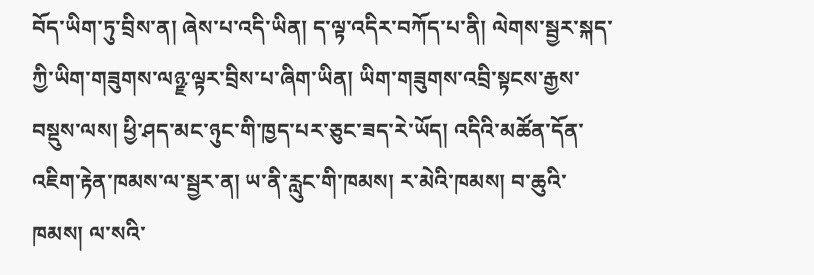བོད་ཡིག་ཏུ་བྲིས་ན། ཞེས་པ་འདི་ཡིན། ད་ལྟ་འདིར་བཀོད་པ་ནི། ལེགས་སྦྱར་སྐད་ཀྱི་ཡིག་གཟུགས་ལཉྫ་ལྟར་བྲིས་པ་ཞིག་ཡིན། ཡིག་གཟུགས་འབྲི་སྟངས་རྒྱས་བསྡུས་ལས། ཕྱི་ཤད་མང་ཉུང་གི་ཁྱད་པར་ཅུང་ཟད་རེ་ཡོད། འདིའི་མཚོན་དོན་འཇིག་རྟེན་ཁམས་ལ་སྦྱར་ན། ཡ་ནི་རླུང་གི་ཁམས། ར་མེའི་ཁམས། བ་ཆུའི་ཁམས། ལ་སའི་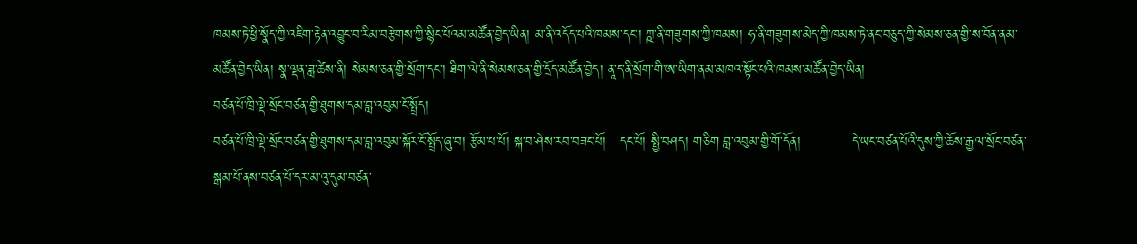ཁམས་ཏེ་ཕྱི་སྣོད་ཀྱི་འཇིག་རྟེན་འབྱུང་བ་རིམ་བརྩེགས་ཀྱི་སྙིང་པོའམ་མཚོན་བྱེད་ཡིན། མ་ནི་འདོད་པའི་ཁམས་དང་། ཀྵ་ནི་གཟུགས་ཀྱི་ཁམས། ཧ་ནི་གཟུགས་མེད་ཀྱི་ཁམས་ཏེ་ནང་བཅུད་ཀྱི་སེམས་ཅན་གྱི་ས་བོན་ནམ་མཚོན་བྱེད་ཡིན། སྣ་ལྡན་ཟླ་ཚེས་ནི། སེམས་ཅན་གྱི་སྲོག་དང་། ཐིག་ལེ་ནི་སེམས་ཅན་གྱི་དྲོད་མཚོན་བྱེད། ནཱ་ད་ནི་སྲོག་གི་ཨ་ཡིག་ནམ་མཁའ་སྟོང་པའི་ཁམས་མཚོན་བྱེད་ཡིན།
བཙན་པོ་ཁྲི་ལྡེ་སྲོང་བཙན་གྱི་ཐུགས་དམ་བླ་འབུམ་ངོ་སྤྲོད།
བཙན་པོ་ཁྲི་ལྡེ་སྲོང་བཙན་གྱི་ཐུགས་དམ་བླ་འབུམ་སྐོར་ངོ་སྤྲོད་ཞུ་བ། རྩོམ་པ་པོ། སྐ་བ་ཤེས་རབ་བཟང་པོ།   དང་པོ། སྤྱི་བཤད། གཅིག བླ་འབུམ་གྱི་གོ་དོན།           དེ་ཡང་བཙན་པོའི་དུས་ཀྱི་ཆོས་རྒྱལ་སྲོང་བཙན་སྒམ་པོ་ནས་བཙན་པོ་དར་མ་འུ་དུམ་བཙན་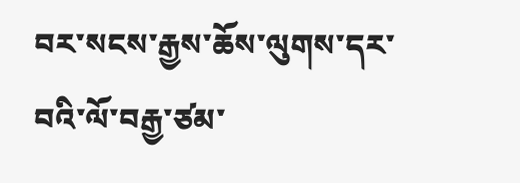བར་སངས་རྒྱས་ཆོས་ལུགས་དར་བའི་ལོ་བརྒྱ་ཙམ་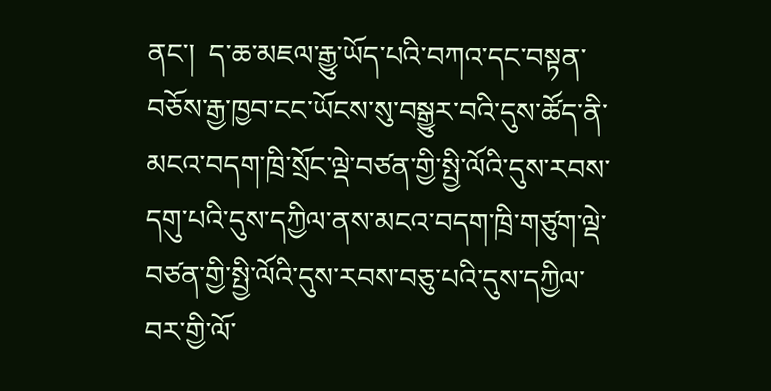ནང་།  ད་ཆ་མཇལ་རྒྱུ་ཡོད་པའི་བཀའ་དང་བསྟན་བཅོས་རྒྱ་ཁྱབ་ངང་ཡོངས་སུ་བསྒྱུར་བའི་དུས་ཚོད་ནི་མངའ་བདག་ཁྲི་སྲོང་ལྡེ་བཙན་གྱི་སྤྱི་ལོའི་དུས་རབས་དགུ་པའི་དུས་དཀྱིལ་ནས་མངའ་བདག་ཁྲི་གཙུག་ལྡེ་བཙན་གྱི་སྤྱི་ལོའི་དུས་རབས་བཅུ་པའི་དུས་དཀྱིལ་བར་གྱི་ལོ་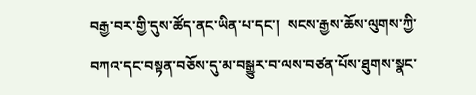བརྒྱ་བར་གྱི་དུས་ཚོད་ནང་ཡིན་པ་དང་།  སངས་རྒྱས་ཆོས་ལུགས་ཀྱི་བཀའ་དང་བསྟན་བཅོས་དུ་མ་བསྒྱུར་བ་ལས་བཙན་པོས་ཐུགས་སྣང་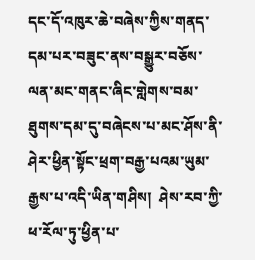དང་དོ་འཁུར་ཆེ་བཞེས་ཀྱིས་གནད་དམ་པར་བཟུང་ནས་བསྒྱུར་བཅོས་ལན་མང་གནང་ཞིང་གླེགས་བམ་ཐུགས་དམ་དུ་བཞེངས་པ་མང་ཤོས་ནི་ཤེར་ཕྱིན་སྟོང་ཕྲག་བརྒྱ་པའམ་ཡུམ་རྒྱས་པ་འདི་ཡིན་གཤིས།  ཤེས་རབ་ཀྱི་ཕ་རོལ་ཏུ་ཕྱིན་པ་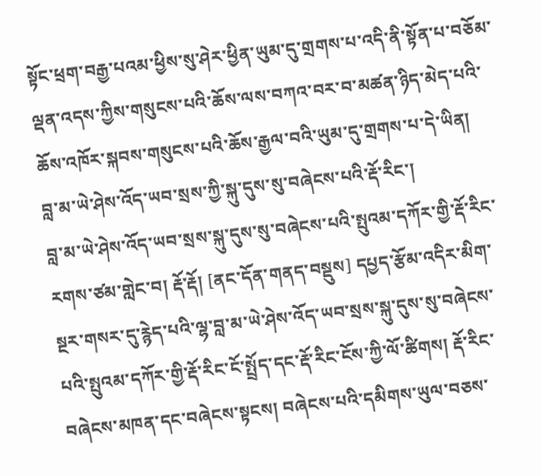སྟོང་ཕྲག་བརྒྱ་པའམ་ཕྱིས་སུ་ཤེར་ཕྱིན་ཡུམ་དུ་གྲགས་པ་འདི་ནི་སྟོན་པ་བཅོམ་ལྡན་འདས་ཀྱིས་གསུངས་པའི་ཆོས་ལས་བཀའ་བར་བ་མཚན་ཉིད་མེད་པའི་ཆོས་འཁོར་སྐབས་གསུངས་པའི་ཆོས་རྒྱལ་བའི་ཡུམ་དུ་གྲགས་པ་དེ་ཡིན།
བླ་མ་ཡེ་ཤེས་འོད་ཡབ་སྲས་ཀྱི་སྐུ་དུས་སུ་བཞེངས་པའི་རྡོ་རིང་།
བླ་མ་ཡེ་ཤེས་འོད་ཡབ་སྲས་སྐུ་དུས་སུ་བཞེངས་པའི་སྤུའམ་དཀོར་གྱི་རྡོ་རིང་རགས་ཙམ་གླེང་བ། རྡོ་རྡོ། [ནང་དོན་གནད་བསྡུས] དཔྱད་རྩོམ་འདིར་མིག་སྔར་གསར་དུ་རྙེད་པའི་ལྷ་བླ་མ་ཡེ་ཤེས་འོད་ཡབ་སྲས་སྐུ་དུས་སུ་བཞེངས་པའི་སྤུའམ་དཀོར་གྱི་རྡོ་རིང་ངོ་སྤྲོད་དང་རྡོ་རིང་ངོས་ཀྱི་ལོ་ཚིགས། རྡོ་རིང་བཞེངས་མཁན་དང་བཞེངས་སྟངས། བཞེངས་པའི་དམིགས་ཡུལ་བཅས་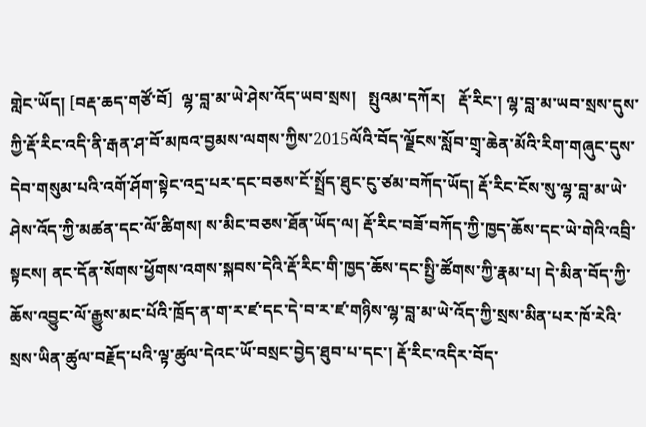གླེང་ཡོད། [བརྡ་ཆད་གཙོ་བོ]  ལྷ་བླ་མ་ཡེ་ཤེས་འོད་ཡབ་སྲས།   སྤུའམ་དཀོར།   རྡོ་རིང་། ལྷ་བླ་མ་ཡབ་སྲས་དུས་ཀྱི་རྡོ་རིང་འདི་ནི་རྒན་ཤ་བོ་མཁའ་བྱམས་ལགས་ཀྱིས་2015ལོའི་བོད་ལྗོངས་སློབ་གྲྭ་ཆེན་མོའི་རིག་གཞུང་དུས་དེབ་གསུམ་པའི་འགོ་ཤོག་སྟེང་འདྲ་པར་དང་བཅས་ངོ་སྤྲོད་ཐུང་ངུ་ཙམ་བཀོད་ཡོད། རྡོ་རིང་ངོས་སུ་ལྷ་བླ་མ་ཡེ་ཤེས་འོད་ཀྱི་མཚན་དང་ལོ་ཚིགས། ས་མིང་བཅས་ཐོན་ཡོད་ལ། རྡོ་རིང་བཟོ་བཀོད་ཀྱི་ཁྱད་ཆོས་དང་ཡེ་གེའི་འབྲི་སྟངས། ནང་དོན་སོགས་ཕྱོགས་འགས་སྐབས་དེའི་རྡོ་རིང་གི་ཁྱད་ཆོས་དང་སྤྱི་ཚོགས་ཀྱི་རྣམ་པ། དེ་མིན་བོད་ཀྱི་ཆོས་འབྱུང་ལོ་རྒྱུས་མང་པོའི་ཁྲོད་ན་ག་ར་ཛ་དང་དེ་བ་ར་ཛ་གཉིས་ལྷ་བླ་མ་ཡེ་འོད་ཀྱི་སྲས་མིན་པར་ཁོ་རེའི་སྲས་ཡིན་ཚུལ་བརྗོད་པའི་ལྟ་ཚུལ་དེའང་ཡོ་བསྲང་བྱེད་ཐུབ་པ་དང་། རྡོ་རིང་འདིར་བོད་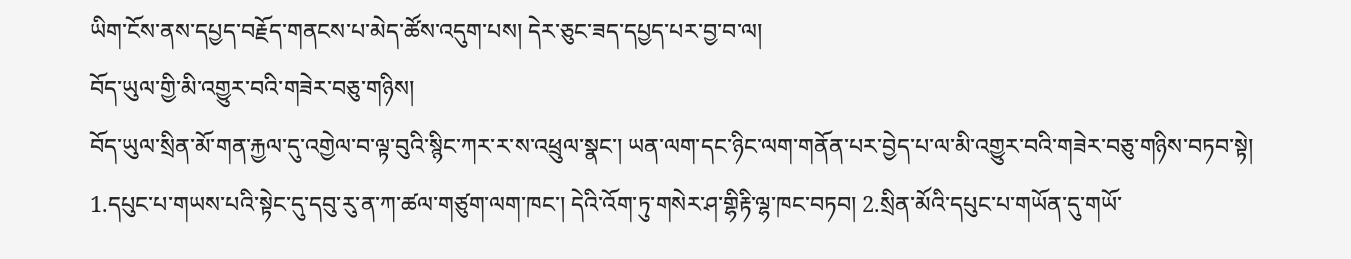ཡིག་ངོས་ནས་དཔྱད་བརྗོད་གནངས་པ་མེད་ཚོས་འདུག་པས། དེར་ཅུང་ཟད་དཔྱད་པར་བྱ་བ་ལ།
བོད་ཡུལ་གྱི་མི་འགྱུར་བའི་གཟེར་བཅུ་གཉིས།
བོད་ཡུལ་སྲིན་མོ་གན་རྐྱལ་དུ་འགྱེལ་བ་ལྟ་བུའི་སྙིང་ཀར་ར་ས་འཕྲུལ་སྣང་། ཡན་ལག་དང་ཉིང་ལག་གནོན་པར་བྱེད་པ་ལ་མི་འགྱུར་བའི་གཟེར་བཅུ་གཉིས་བཏབ་སྟེ། 1.དཔུང་པ་གཡས་པའི་སྟེང་དུ་དབུ་རུ་ན་ཀ་ཚལ་གཙུག་ལག་ཁང་། དེའི་འོག་ཏུ་གསེར་ཤ་གྷིརྟི་ལྷ་ཁང་བཏབ། 2.སྲིན་མོའི་དཔུང་པ་གཡོན་དུ་གཡོ་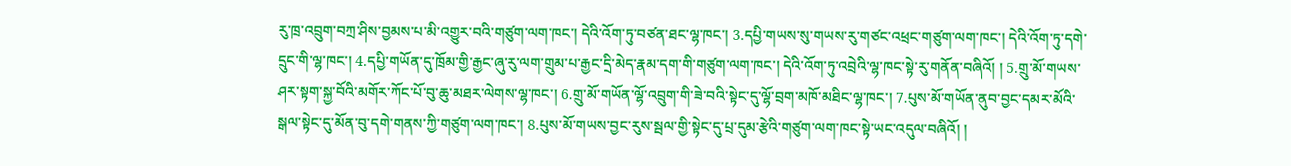རུ་ཁྲ་འབྲུག་བཀྲ་ཤིས་བྱམས་པ་མི་འགྱུར་བའི་གཙུག་ལག་ཁང་། དེའི་འོག་ཏུ་བཙན་ཐང་ལྷ་ཁང་། 3.དཔྱི་གཡས་སུ་གཡས་རུ་གཙང་འཕྲང་གཙུག་ལག་ཁང་། དེའི་འོག་ཏུ་དགེ་དྲུང་གི་ལྷ་ཁང་། 4.དཔྱི་གཡོན་དུ་ཁྲོམ་གྱི་རྒྱང་ཞུ་རུ་ལག་གྲུམ་པ་རྒྱང་དྲི་མེད་རྣམ་དག་གི་གཙུག་ལག་ཁང་། དེའི་འོག་ཏུ་འབྲེའི་ལྷ་ཁང་སྟེ་རུ་གནོན་བཞིའོ། ། 5.གྲུ་མོ་གཡས་ཤར་སྟག་སྐྱ་བོའི་མགོར་ཀོང་པོ་བུ་ཆུ་མཐར་ལེགས་ལྷ་ཁང་། 6.གྲུ་མོ་གཡོན་ལྷོ་འབྲུག་གི་ཟེ་བའི་སྟེང་དུ་ལྷོ་བྲག་མཁོ་མཐིང་ལྷ་ཁང་། 7.པུས་མོ་གཡོན་ནུབ་བྱང་དམར་མོའི་སྒལ་སྟེང་དུ་མོན་བུ་དགེ་གནས་ཀྱི་གཙུག་ལག་ཁང་། 8.པུས་མོ་གཡས་བྱང་རུས་སྦལ་གྱི་སྟེང་དུ་པྲ་དུམ་རྩེའི་གཙུག་ལག་ཁང་སྟེ་ཡང་འདུལ་བཞིའོ། །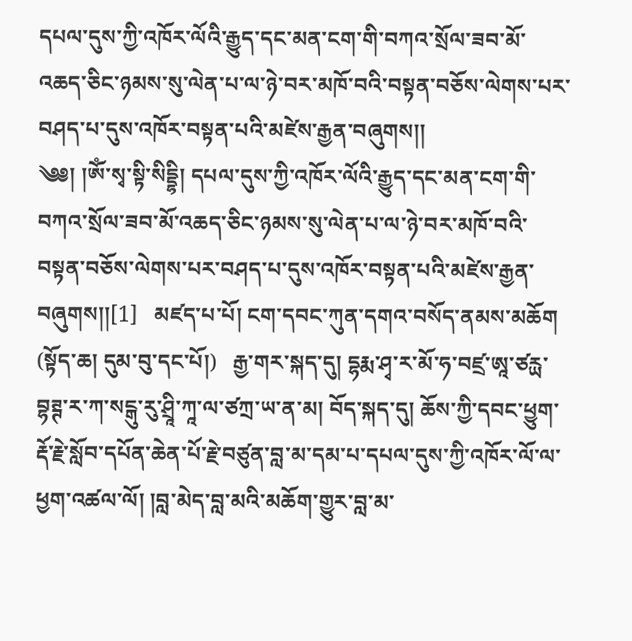དཔལ་དུས་ཀྱི་འཁོར་ལོའི་རྒྱུད་དང་མན་ངག་གི་བཀའ་སྲོལ་ཟབ་མོ་འཆད་ཅིང་ཉམས་སུ་ལེན་པ་ལ་ཉེ་བར་མཁོ་བའི་བསྟན་བཅོས་ལེགས་པར་བཤད་པ་དུས་འཁོར་བསྟན་པའི་མཛེས་རྒྱན་བཞུགས།།
༄༅། །ཨོཾ་སྭ་སྟི་སིདྡྷི། དཔལ་དུས་ཀྱི་འཁོར་ལོའི་རྒྱུད་དང་མན་ངག་གི་བཀའ་སྲོལ་ཟབ་མོ་འཆད་ཅིང་ཉམས་སུ་ལེན་པ་ལ་ཉེ་བར་མཁོ་བའི་བསྟན་བཅོས་ལེགས་པར་བཤད་པ་དུས་འཁོར་བསྟན་པའི་མཛེས་རྒྱན་བཞུགས།།[1]   མཛད་པ་པོ། ངག་དབང་ཀུན་དགའ་བསོད་ནམས་མཆོག (སྟོད་ཆ། དུམ་བུ་དང་པོ།)   རྒྱ་གར་སྐད་དུ། དྷརྨ་ཤྭ་ར་མོ་ཧ་བཛྲ་ཨཱ་ཙརྻ་བྷཊྚ་ར་ཀ་སངྒུ་རུ་ཤྲཱི་ཀཱ་ལ་ཙཀྲ་ཡ་ན་མ། བོད་སྐད་དུ། ཆོས་ཀྱི་དབང་ཕྱུག་རྡོ་རྗེ་སློབ་དཔོན་ཆེན་པོ་རྗེ་བཙུན་བླ་མ་དམ་པ་དཔལ་དུས་ཀྱི་འཁོར་ལོ་ལ་ཕྱག་འཚལ་ལོ། །བླ་མེད་བླ་མའི་མཆོག་གྱུར་བླ་མ་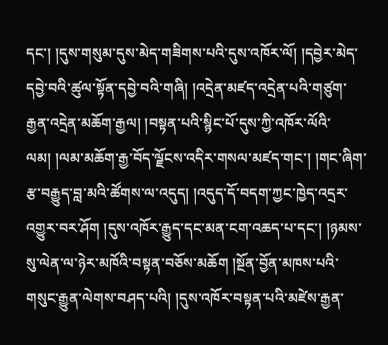དང་། །དུས་གསུམ་དུས་མེད་གཟིགས་པའི་དུས་འཁོར་ལོ། །དབྱེར་མེད་དབྱེ་བའི་ཚུལ་སྟོན་དབྱེ་བའི་གཞི། །འདྲེན་མཛད་འདྲེན་པའི་གཙུག་རྒྱན་འདྲེན་མཆོག་རྒྱལ། །བསྟན་པའི་སྙིང་པོ་དུས་ཀྱི་འཁོར་ལོའི་ལམ། །ལམ་མཆོག་རྒྱ་བོད་ལྗོངས་འདིར་གསལ་མཛད་གང་། །གང་ཞིག་རྩ་བརྒྱུད་བླ་མའི་ཚོགས་ལ་འདུད། །འདུད་དོ་བདག་ཀྱང་ཁྱེད་འདྲར་འགྱུར་བར་ཤོག །དུས་འཁོར་རྒྱུད་དང་མན་ངག་འཆད་པ་དང་། །ཉམས་སུ་ལེན་ལ་ཉེར་མཁོའི་བསྟན་བཅོས་མཆོག །སྔོན་བྱོན་མཁས་པའི་གསུང་རྒྱུན་ལེགས་བཤད་པའི། །དུས་འཁོར་བསྟན་པའི་མཛེས་རྒྱན་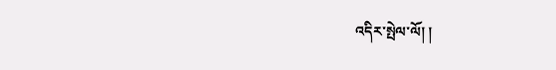འདིར་སྤེལ་ལོ། །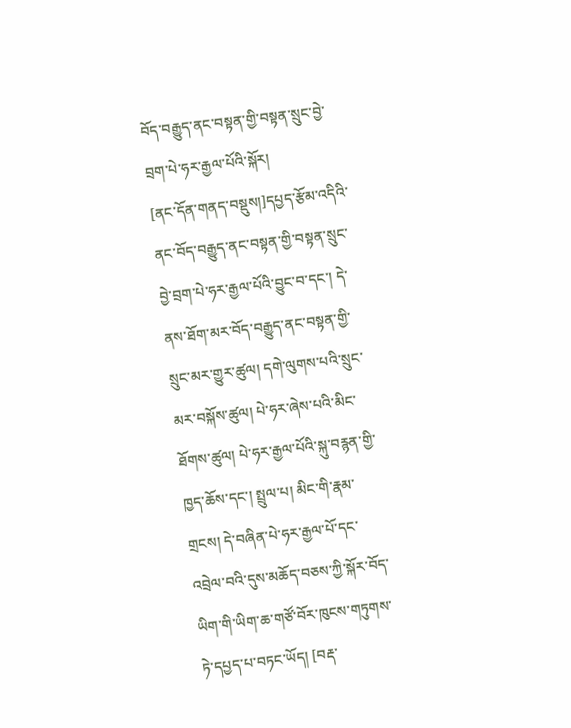བོད་བརྒྱུད་ནང་བསྟན་གྱི་བསྟན་སྲུང་བྱེ་བྲག་པེ་ཧར་རྒྱལ་པོའི་སྐོར།
[ནང་དོན་གནད་བསྡུས།]དཔྱད་རྩོམ་འདིའི་ནང་བོད་བརྒྱུད་ནང་བསྟན་གྱི་བསྟན་སྲུང་བྱེ་བྲག་པེ་ཧར་རྒྱལ་པོའི་བྱུང་བ་དང་། དེ་ནས་ཐོག་མར་བོད་བརྒྱུད་ནང་བསྟན་གྱི་སྲུང་མར་གྱུར་ཚུལ། དགེ་ལུགས་པའི་སྲུང་མར་བསྐོས་ཚུལ། པེ་ཧར་ཞེས་པའི་མིང་ཐོགས་ཚུལ། པེ་ཧར་རྒྱལ་པོའི་སྐུ་བརྙན་གྱི་ཁྱད་ཆོས་དང་། སྤྲུལ་པ། མིང་གི་རྣམ་གྲངས། དེ་བཞིན་པེ་ཧར་རྒྱལ་པོ་དང་འབྲེལ་བའི་དུས་མཆོད་བཅས་ཀྱི་སྐོར་བོད་ཡིག་གི་ཡིག་ཆ་གཙོ་བོར་ཁུངས་གཏུགས་ཏེ་དཔྱད་པ་བཏང་ཡོད། [བརྡ་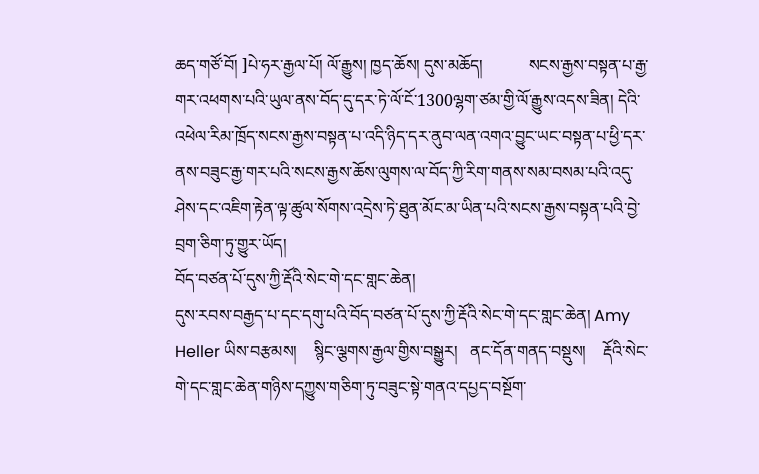ཆད་གཙོ་བོ། ]པེ་ཧར་རྒྱལ་པོ། ལོ་རྒྱུས། ཁྱད་ཆོས། དུས་མཆོད།           སངས་རྒྱས་བསྟན་པ་རྒྱ་གར་འཕགས་པའི་ཡུལ་ནས་བོད་དུ་དར་ཏེ་ལོ་ངོ་1300ལྷག་ཙམ་གྱི་ལོ་རྒྱུས་འདས་ཟིན། དེའི་འཕེལ་རིམ་ཁྲོད་སངས་རྒྱས་བསྟན་པ་འདི་ཉིད་དར་ནུབ་ལན་འགའ་བྱུང་ཡང་བསྟན་པ་ཕྱི་དར་ནས་བཟུང་རྒྱ་གར་པའི་སངས་རྒྱས་ཆོས་ལུགས་ལ་བོད་ཀྱི་རིག་གནས་སམ་བསམ་པའི་འདུ་ཤེས་དང་འཇིག་རྟེན་ལྟ་ཚུལ་སོགས་འདྲེས་ཏེ་ཐུན་མོང་མ་ཡིན་པའི་སངས་རྒྱས་བསྟན་པའི་བྱེ་བྲག་ཅིག་ཏུ་གྱུར་ཡོད།
བོད་བཙན་པོ་དུས་ཀྱི་རྡོའི་སེང་གེ་དང་གླང་ཆེན།
དུས་རབས་བརྒྱད་པ་དང་དགུ་པའི་བོད་བཙན་པོ་དུས་ཀྱི་རྡོའི་སེང་གེ་དང་གླང་ཆེན། Amy Heller ཡིས་བརྩམས།    སྙིང་ལྕགས་རྒྱལ་གྱིས་བསྒྱུར།   ནང་དོན་གནད་བསྡུས།    རྡོའི་སེང་གེ་དང་གླང་ཆེན་གཉིས་དཀྱུས་གཅིག་ཏུ་བཟུང་སྟེ་གནའ་དཔྱད་བསྔོག་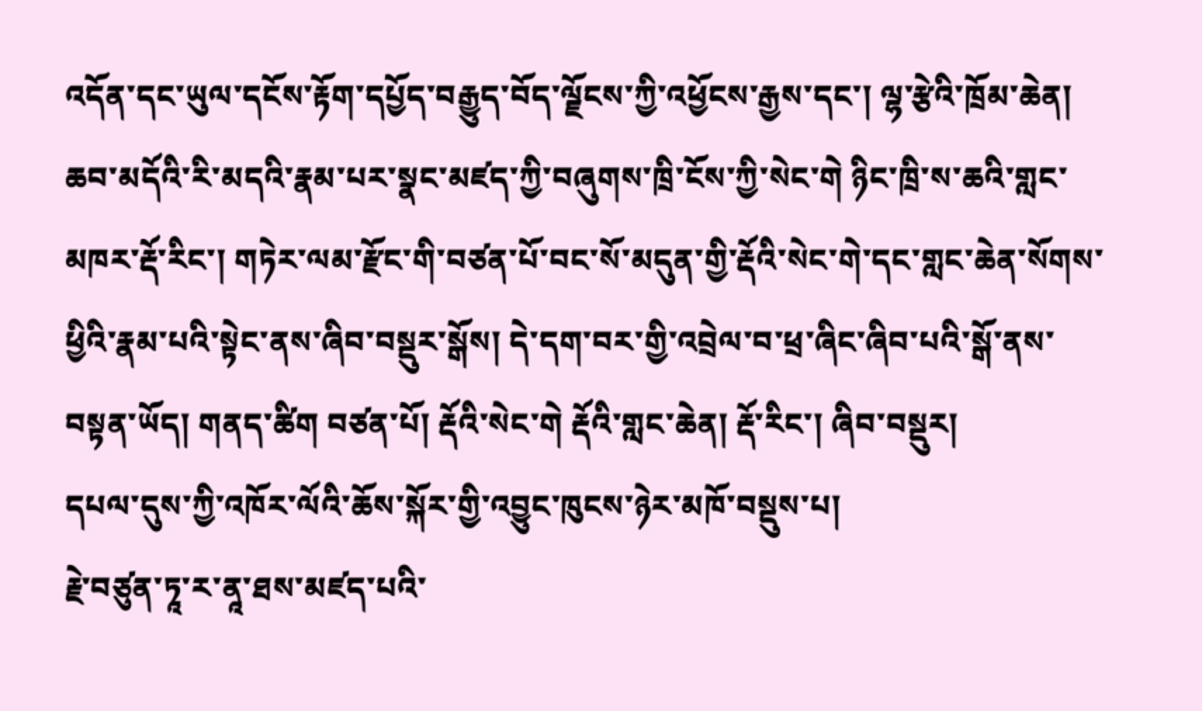འདོན་དང་ཡུལ་དངོས་རྟོག་དཔྱོད་བརྒྱུད་བོད་ལྗོངས་ཀྱི་འཕྱོངས་རྒྱས་དང་། ལྷ་རྩེའི་ཁྲོམ་ཆེན། ཆབ་མདོའི་རི་མདའི་རྣམ་པར་སྣང་མཛད་ཀྱི་བཞུགས་ཁྲི་ངོས་ཀྱི་སེང་གེ ཉིང་ཁྲི་ས་ཆའི་གླང་མཁར་རྡོ་རིང་། གཏེར་ལམ་རྫོང་གི་བཙན་པོ་བང་སོ་མདུན་གྱི་རྡོའི་སེང་གེ་དང་གླང་ཆེན་སོགས་ཕྱིའི་རྣམ་པའི་སྟེང་ནས་ཞིབ་བསྡུར་སྒོས། དེ་དག་བར་གྱི་འབྲེལ་བ་ཕྲ་ཞིང་ཞིབ་པའི་སྒོ་ནས་བསྟན་ཡོད། གནད་ཚིག བཙན་པོ། རྡོའི་སེང་གེ རྡོའི་གླང་ཆེན། རྡོ་རིང་། ཞིབ་བསྡུར།
དཔལ་དུས་ཀྱི་འཁོར་ལོའི་ཆོས་སྐོར་གྱི་འབྱུང་ཁུངས་ཉེར་མཁོ་བསྡུས་པ།
རྗེ་བཙུན་ཏཱ་ར་ནཱ་ཐས་མཛད་པའི་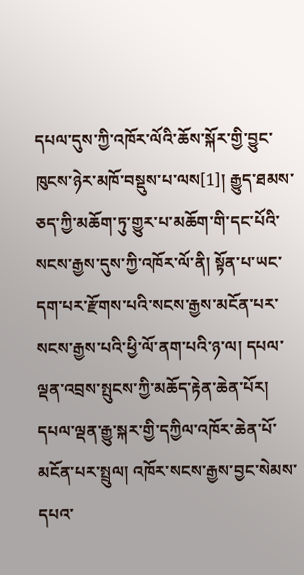དཔལ་དུས་ཀྱི་འཁོར་ལོའི་ཆོས་སྐོར་གྱི་བྱུང་ཁུངས་ཉེར་མཁོ་བསྡུས་པ་ལས[1]། རྒྱུད་ཐམས་ཅད་ཀྱི་མཆོག་ཏུ་གྱུར་པ་མཆོག་གི་དང་པོའི་སངས་རྒྱས་དུས་ཀྱི་འཁོར་ལོ་ནི། སྟོན་པ་ཡང་དག་པར་རྫོགས་པའི་སངས་རྒྱས་མངོན་པར་སངས་རྒྱས་པའི་ཕྱི་ལོ་ནག་པའི་ཉ་ལ། དཔལ་ལྡན་འབྲས་སྤུངས་ཀྱི་མཆོད་རྟེན་ཆེན་པོར། དཔལ་ལྡན་རྒྱུ་སྐར་གྱི་དཀྱིལ་འཁོར་ཆེན་པོ་མངོན་པར་སྤྲུལ། འཁོར་སངས་རྒྱས་བྱང་སེམས་དཔའ་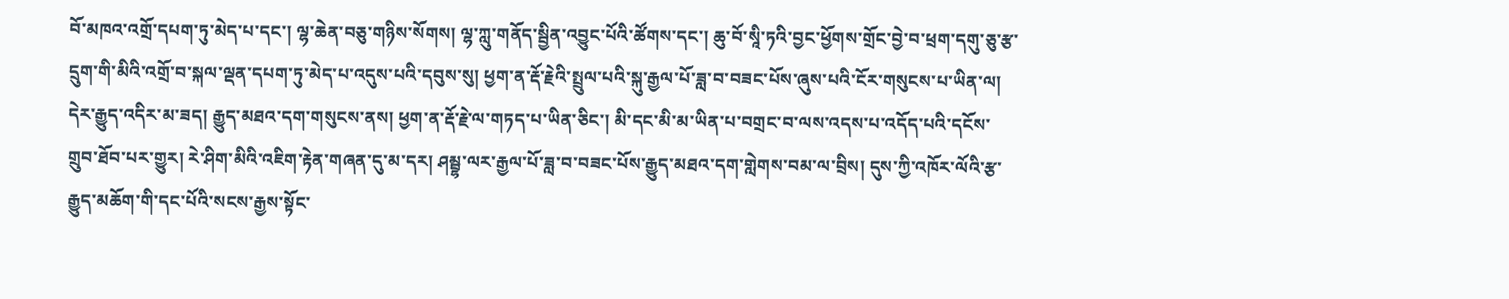བོ་མཁའ་འགྲོ་དཔག་ཏུ་མེད་པ་དང་། ལྷ་ཆེན་བཅུ་གཉིས་སོགས། ལྷ་ཀླུ་གནོད་སྦྱིན་འབྱུང་པོའི་ཚོགས་དང་། ཆུ་བོ་སཱི་ཏའི་བྱང་ཕྱོགས་གྲོང་བྱེ་བ་ཕྲག་དགུ་ཅུ་རྩ་དྲུག་གི་མིའི་འགྲོ་བ་སྐལ་ལྡན་དཔག་ཏུ་མེད་པ་འདུས་པའི་དབུས་སུ། ཕྱག་ན་རྡོ་རྗེའི་སྤྲུལ་པའི་སྐུ་རྒྱལ་པོ་ཟླ་བ་བཟང་པོས་ཞུས་པའི་ངོར་གསུངས་པ་ཡིན་ལ། དེར་རྒྱུད་འདིར་མ་ཟད། རྒྱུད་མཐའ་དག་གསུངས་ནས། ཕྱག་ན་རྡོ་རྗེ་ལ་གཏད་པ་ཡིན་ཅིང་། མི་དང་མི་མ་ཡིན་པ་བགྲང་བ་ལས་འདས་པ་འདོད་པའི་དངོས་གྲུབ་ཐོབ་པར་གྱུར། རེ་ཤིག་མིའི་འཇིག་རྟེན་གཞན་དུ་མ་དར། ཤམྦྷ་ལར་རྒྱལ་པོ་ཟླ་བ་བཟང་པོས་རྒྱུད་མཐའ་དག་གླེགས་བམ་ལ་བྲིས། དུས་ཀྱི་འཁོར་ལོའི་རྩ་རྒྱུད་མཆོག་གི་དང་པོའི་སངས་རྒྱས་སྟོང་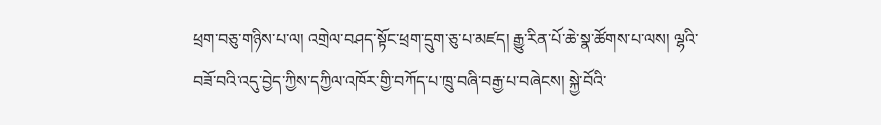ཕྲག་བཅུ་གཉིས་པ་ལ། འགྲེལ་བཤད་སྟོང་ཕྲག་དྲུག་ཅུ་པ་མཛད། རྒྱུ་རིན་པོ་ཆེ་སྣ་ཚོགས་པ་ལས། ལྷའི་བཟོ་བའི་འདུ་བྱེད་ཀྱིས་དཀྱིལ་འཁོར་གྱི་བཀོད་པ་ཁྲུ་བཞི་བརྒྱ་པ་བཞེངས། སྐྱེ་བོའི་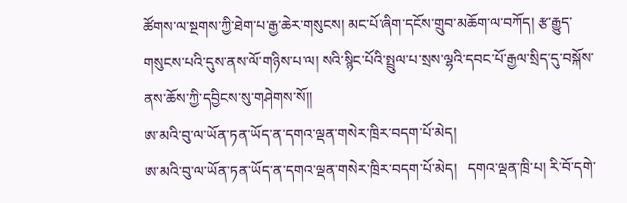ཚོགས་ལ་སྔགས་ཀྱི་ཐེག་པ་རྒྱ་ཆེར་གསུངས། མང་པོ་ཞིག་དངོས་གྲུབ་མཆོག་ལ་བཀོད། རྩ་རྒྱུད་གསུངས་པའི་དུས་ནས་ལོ་གཉིས་པ་ལ། སའི་སྙིང་པོའི་སྤྲུལ་པ་སྲས་ལྷའི་དབང་པོ་རྒྱལ་སྲིད་དུ་བསྐོས་ནས་ཆོས་ཀྱི་དབྱིངས་སུ་གཤེགས་སོ།།
ཨ་མའི་བུ་ལ་ཡོན་ཏན་ཡོད་ན་དགའ་ལྡན་གསེར་ཁྲིར་བདག་པོ་མེད།
ཨ་མའི་བུ་ལ་ཡོན་ཏན་ཡོད་ན་དགའ་ལྡན་གསེར་ཁྲིར་བདག་པོ་མེད།   དགའ་ལྡན་ཁྲི་པ། རི་བོ་དགེ་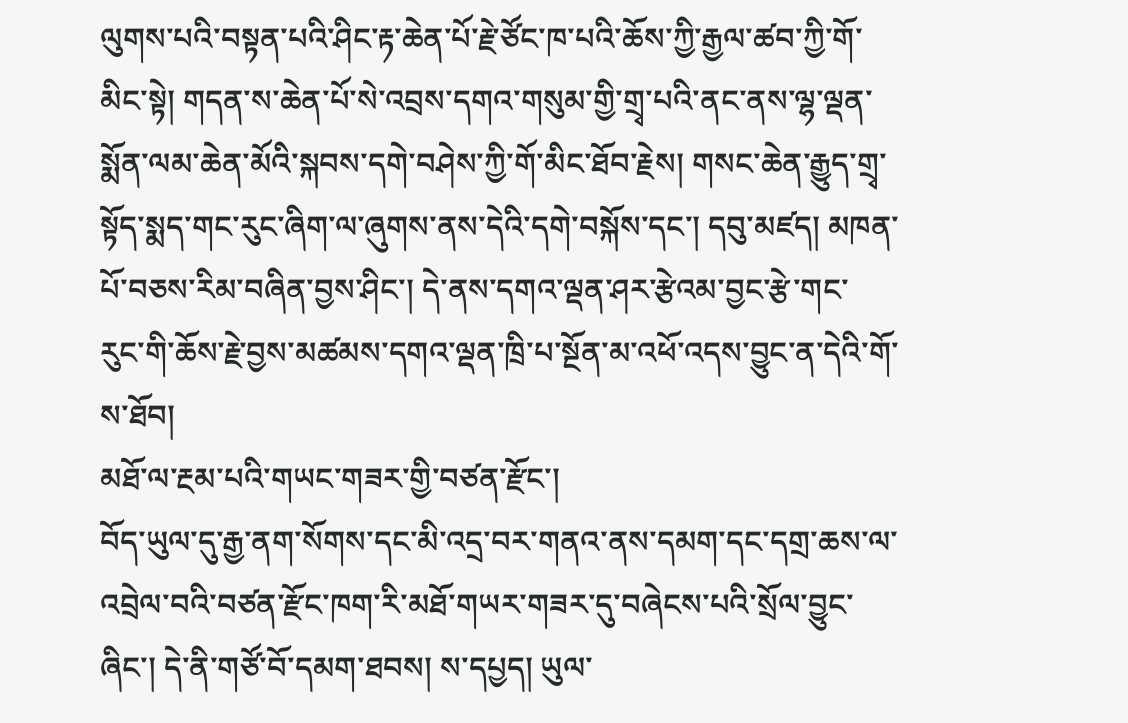ལུགས་པའི་བསྟན་པའི་ཤིང་རྟ་ཆེན་པོ་རྗེ་ཙོང་ཁ་པའི་ཆོས་ཀྱི་རྒྱལ་ཚབ་ཀྱི་གོ་མིང་སྟེ། གདན་ས་ཆེན་པོ་སེ་འབྲས་དགའ་གསུམ་གྱི་གྲྭ་པའི་ནང་ནས་ལྷ་ལྡན་སྨོན་ལམ་ཆེན་མོའི་སྐབས་དགེ་བཤེས་ཀྱི་གོ་མིང་ཐོབ་རྗེས། གསང་ཆེན་རྒྱུད་གྲྭ་སྟོད་སྨད་གང་རུང་ཞིག་ལ་ཞུགས་ནས་དེའི་དགེ་བསྐོས་དང་། དབུ་མཛད། མཁན་པོ་བཅས་རིམ་བཞིན་བྱས་ཤིང་། དེ་ནས་དགའ་ལྡན་ཤར་རྩེའམ་བྱང་རྩེ་གང་རུང་གི་ཆོས་རྗེ་བྱས་མཚམས་དགའ་ལྡན་ཁྲི་པ་སྔོན་མ་འཕོ་འདས་བྱུང་ན་དེའི་གོ་ས་ཐོབ།
མཐོ་ལ་རྔམ་པའི་གཡང་གཟར་གྱི་བཙན་རྫོང་།
བོད་ཡུལ་དུ་རྒྱ་ནག་སོགས་དང་མི་འདྲ་བར་གནའ་ནས་དམག་དང་དགྲ་ཆས་ལ་འབྲེལ་བའི་བཙན་རྫོང་ཁག་རི་མཐོ་གཡར་གཟར་དུ་བཞེངས་པའི་སྲོལ་བྱུང་ཞིང་། དེ་ནི་གཙོ་བོ་དམག་ཐབས། ས་དཔྱད། ཡུལ་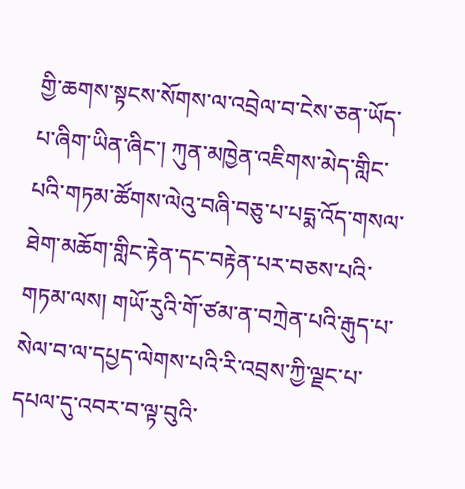གྱི་ཆགས་སྟངས་སོགས་ལ་འབྲེལ་བ་ངེས་ཅན་ཡོད་པ་ཞིག་ཡིན་ཞིང་། ཀུན་མཁྱེན་འཇིགས་མེད་གླིང་པའི་གཏམ་ཚོགས་ལེའུ་བཞི་བཅུ་པ་པདྨ་འོད་གསལ་ཐེག་མཆོག་གླིང་རྟེན་དང་བརྟེན་པར་བཅས་པའི་གཏམ་ལས། གཡོ་རུའི་གོ་ཙམ་ན་བཀྲེན་པའི་རྒུད་པ་སེལ་བ་ལ་དཔྱད་ལེགས་པའི་རི་འབྲས་ཀྱི་ལྗང་པ་དཔལ་དུ་འབར་བ་ལྟ་བུའི་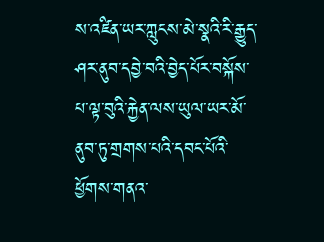ས་འཛིན་ཡར་ཀླུངས་མེ་སྣའི་རི་རྒྱུད་ཤར་ནུབ་དབྱེ་བའི་བྱེད་པོར་བསྐོས་པ་ལྟ་བུའི་རྐྱེན་ལས་ཡུལ་ཡར་མོ་ནུབ་ཏུ་གྲགས་པའི་དབང་པོའི་ཕྱོགས་གནའ་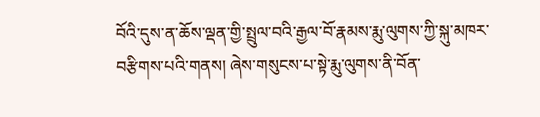བོའི་དུས་ན་ཆོས་ལྡན་གྱི་སྤྲུལ་བའི་རྒྱལ་བོ་རྣམས་རྨུ་ལུགས་ཀྱི་སྐུ་མཁར་བརྩིགས་པའི་གནས། ཞེས་གསུངས་པ་སྟེ་རྨུ་ལུགས་ནི་བོན་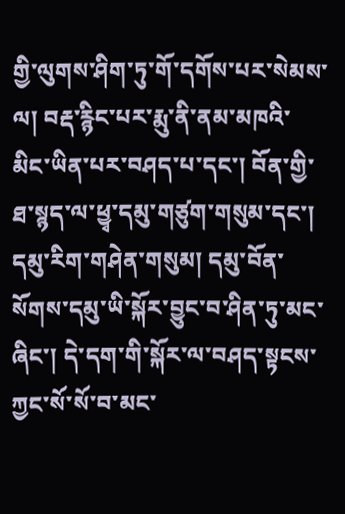གྱི་ལུགས་ཤིག་ཏུ་གོ་དགོས་པར་སེམས་ལ། བརྡ་རྙིང་པར་རྨུ་ནི་ནམ་མཁའི་མིང་ཡིན་པར་བཤད་པ་དང་། བོན་གྱི་ཐ་སྙད་ལ་ཕྱྭ་དམུ་གཙུག་གསུམ་དང་། དམུ་རིག་གཤེན་གསུམ། དམུ་བོན་སོགས་དམུ་ཡི་སྐོར་བྱུང་བ་ཤིན་ཏུ་མང་ཞིང་། དེ་དག་གི་སྐོར་ལ་བཤད་སྟངས་ཀྱང་སོ་སོ་བ་མང་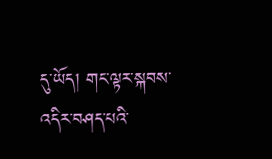དུ་ཡོད། གང་ལྟར་སྐབས་འདིར་བཤད་པའི་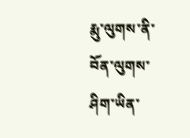རྨུ་ལུགས་ནི་བོན་ལུགས་ཤིག་ཡིན་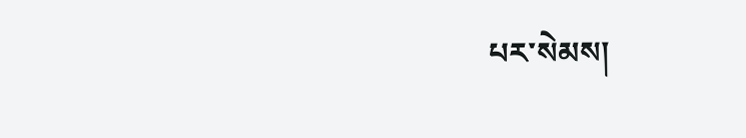པར་སེམས།